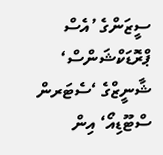ސީޒަންގެ ’އެސް ޕްރޮޑަކްޝަންސް‘ ޝާނީޒްގެ ‘ސެޓަރން ސްޓޫޑިއޯ‘ އިން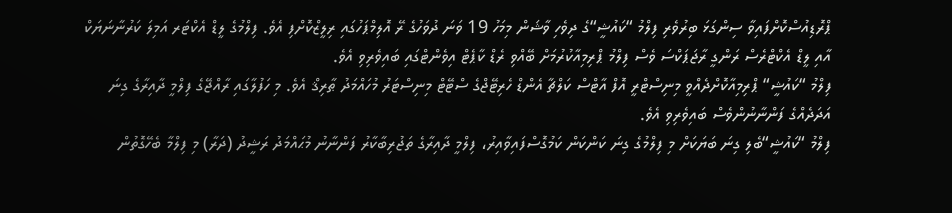ޕްރޮޑިއުސްކޮށްފައިވާ ސިންގަޅަ ބިރުވެރި ފިލްމު “ކައުޝީ“ގެ ދިވެހި ވާޝަން މިމަހު 19 ވަނަ ދުވަހުގެ ރޭ އޮލިމްޕަހުގައި ރިލީޒްކޮށްފި އެވެ. ފިލްމުގެ ލީޑް އެކްޓަރ އަމިލަ ކަރުނާނަޔަކް އާއި ލީޑް އެކްޓްރެސް ރަންގީ ރާޖަޕަކްސަ ވެސް ފިލްމު ޕްރިމިއާކުރުމަށް ބޭއްވި ރެޑް ކާޕެޓް އިވެންޓްގައި ބައިވެރިވި އެވެ.
ފިލްމު “ކައުޝީ“ ޕްރިމިއާކޮށްދެއްވީ މިނިސްޓްރީ އޮފް އާޓްސް ކަލްޗާ އެންޑް ހެރިޓޭޖްގެ ސްޓޭޓް މިނިސްޓަރު މުހައްމަދު ޠާރިޤް އެވެ. މި ހަފުލާގައި ރާއްޖޭގެ ފިލްމީ ދާއިރާގެ ގިނަ އަދަދެއްގެ ފަންނާނުންވެސް ބައިވެރިވި އެވެ.
ފިލްމު “ކައުޝީ“ބެލި ގިނަ ބަޔަކަށް މި ފިލްމުގެ ގިނަ ކަންކަން ކަމުގޮސްފައިވާއިރު، ފިލްމީ ދާއިރާގެ ތަޖުރިބާކާރު ފަންނާނު މުޙައްމަދު ރަޝީދު (ދަރާ) މި ފިލްމާ ބެހޭގޮތުން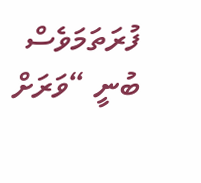ފުރަތަމަވެސް ބުނީ “ވަރަށް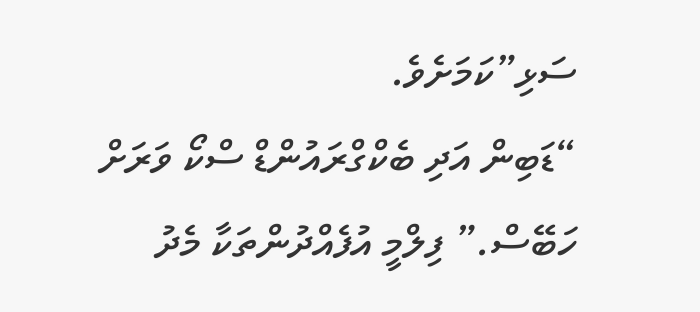ސަޅި”ކަމަށެވެ.
“ޑަބިން އަދި ބެކްގްރައުންޑް ސްކޯ ވަރަށް ހަބޭސް.” ފިލްމީ އުފެއްދުންތަކާ މެދު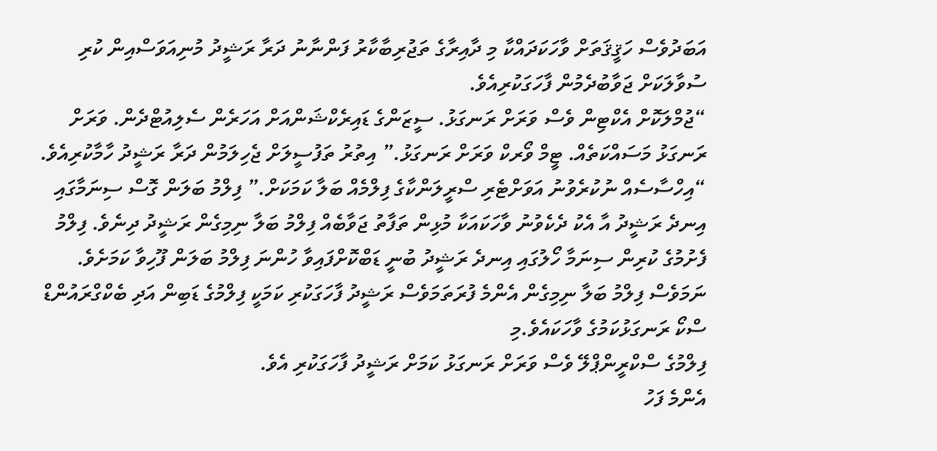އަބަދުވެސް ހަޤީޤަތަށް ވާހަކަދައްކާ މި ދާއިރާގެ ތަޖުރިބާކާރު ފަންނާނު ދަރާ ރަޝީދު މުނިއަވަސްއިން ކުރި ސުވާލަކަށް ޖަވާބުދެމުން ފާހަގަކުރިއެވެ.
“ޖުމްލަކޮށް އެކްޓިން ވެސް ވަރަށް ރަނގަޅު. ސީޒަންގެ ޑައިރެކްޝަންއަށް އަހަރެން ސެލިއުޓްދެން. ވަރަށް ރަނގަޅު މަސައްކަތެއް. ޓީމް ވޯރކް ވަރަށް ރަނގަޅު.” އިތުރު ތަފުސީލަށް ޖެހިލަމުން ދަރާ ރަޝީދު ހާމާކުރިއެވެ.
“އިހްސާސެއް ނުކުރެވުނު އަވަށްޓެރި ސްރީލަންކާގެ ފިލްމެއް ބަލާ ކަމަކަށް.” ފިލްމު ބަލަން ގޮސް ސިނަމާގައި އިނދެ ރަޝީދު އާ އެކު ދެކެވުނު ވާހަކައަކާ މުޅިން ތަފާތު ޖަވާބެއް ފިލްމު ބަލާ ނިމިގެން ރަޝީދު ދިނެވެ. ފިލްމު ފެށުމުގެ ކުރިން ސިނަމާ ހޯލުގައި އިނދެ ރަޝީދު ބުނީ ޑަބްކޮށްފައިވާ ހުންނަ ފިލްމު ބަލަން ފޫހިވާ ކަމަށެވެ. ނަމަވެސް ފިލްމު ބަލާ ނިމިގެން އެންމެ ފުރަތަމަވެސް ރަޝީދު ފާހަގަކުރި ކަމަކީ ފިލްމުގެ ޑަބިން އަދި ބެކްގްރައުންޑް ސްކޯ ރަނގަޅުކަމުގެ ވާހަކައެވެ.މި
ފިލްމުގެ ސްކްރީންޕްލޭ ވެސް ވަރަށް ރަނގަޅު ކަމަށް ރަޝީދު ފާހަގަކުރި އެވެ.
އެންމެ ފަހު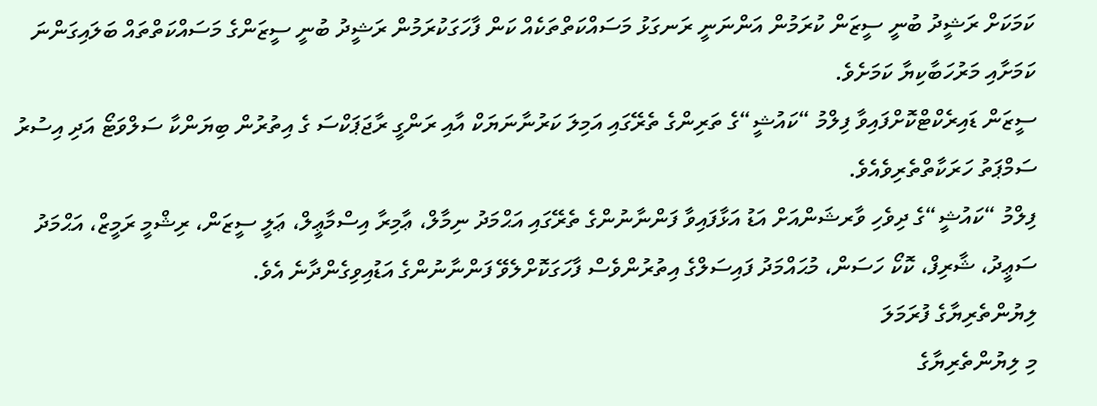ކަމަކަށް ރަޝީދު ބުނީ ސީޒަން ކުރަމުން އަންނަނީ ރަނގަޅު މަސައްކަތްތަކެއް ކަން ފާހަގަކުރަމުން ރަޝީދު ބުނީ ސީޒަންގެ މަސައްކަތްތައް ބަލައިގަންނަ ކަމަށާއި މަރުހަބާކިޔާ ކަމަށެވެ.
ސީޒަން ޑައިރެކްޓްކޮށްފައިވާ ފިލްމު “ކައުޝީ“ގެ ތަރިންގެ ތެރޭގައި އަމިލަ ކަރުނާނަޔަކް އާއި ރަންގީ ރާޖަޕަކްސަ ގެ އިތުރުން ބިޔަންކާ ސަލްވަޓޯ އަދި އިސުރު ސަމްޕަތު ހަރަކާތްތެރިވެއެވެ.
ފިލްމު “ކައުޝީ“ގެ ދިވެހި ވާރޝަންއަށް އަޑު އަޅާފައިވާ ފަންނާނުންގެ ތެރޭގައި އަޙްމަދު ނިމާލް، ޢާމިރާ އިސްމާޢީލް، ޢަލީ ސީޒަން، ރިޝްމީ ރަމީޒް، އަޙްމަދު ސަޢީދު، ޝާރިފް، ކޮކޯ ހަސަން، މުޙައްމަދު ފައިސަލްގެ އިތުރުންވެސް ފާހަގަކޮށްލެވޭ ފަންނާނުންގެ އަޑުއިވިގެންދާނެ އެވެ.
ލިޔުންތެރިޔާގެ ފުރަމަލަ
މި ލިޔުންތެރިޔާގެ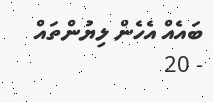ބައެއް އެހެން ލިޔުންތައް
- 20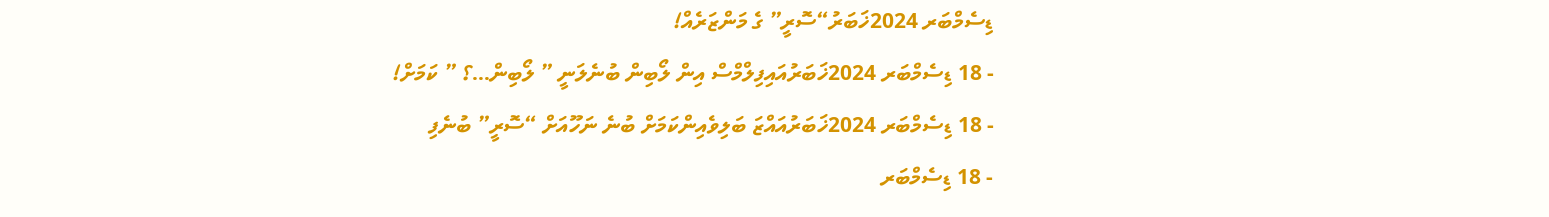ޑިސެމްބަރ 2024ޚަބަރު“ސޮރީ” ގެ މަންޒަރެއް!
- 18 ޑިސެމްބަރ 2024ޚަބަރުއައިފިލްމްސް އިން ލޯބިން ބުނެލަނީ ” ލޯބިން…؟ ” ކަމަށް!
- 18 ޑިސެމްބަރ 2024ޚަބަރުއައްޒަ ބަލިވެއިންކަމަށް ބުނެ ނަހޫއަށް “ސޮރީ” ބުނެފި
- 18 ޑިސެމްބަރ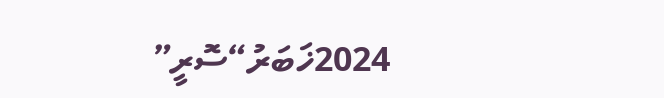2024ޚަބަރު“ސޮރީ”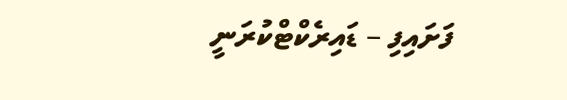ފަށައިފި – ޑައިރެކްޓްކުރަނީ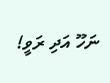ނަހޫ އަދި ރަވީ!